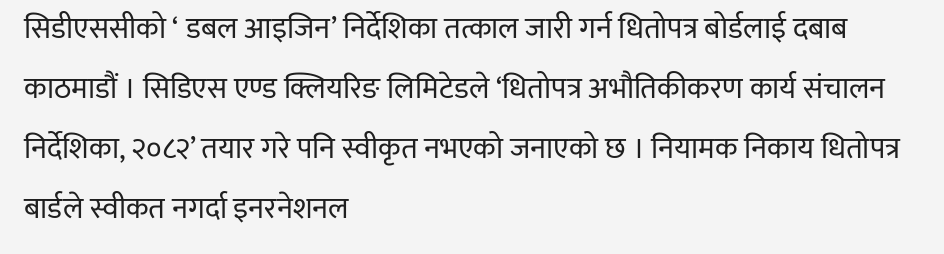सिडीएससीको ‘ डबल आइजिन’ निर्देशिका तत्काल जारी गर्न धितोपत्र बोर्डलाई दबाब
काठमाडौं । सिडिएस एण्ड क्लियरिङ लिमिटेडले ‘धितोपत्र अभौतिकीकरण कार्य संचालन निर्देशिका, २०८२’ तयार गरे पनि स्वीकृत नभएको जनाएको छ । नियामक निकाय धितोपत्र बार्डले स्वीकत नगर्दा इनरनेशनल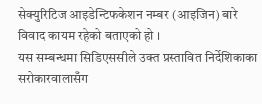सेक्युरिटिज आइडेन्टिफकेशन नम्बर (आइजिन) बारे विवाद कायम रहेको बताएको हो ।
यस सम्बन्धमा सिडिएससीले उक्त प्रस्तावित निर्देशिकाका सरोकारवालासँग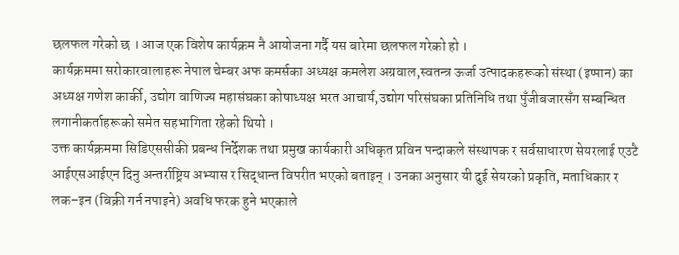छलफल गरेको छ । आज एक विशेष कार्यक्रम नै आयोजना गर्दै यस बारेमा छलफल गरेको हो ।
कार्यक्रममा सरोकारवालाहरू नेपाल चेम्बर अफ कमर्सका अध्यक्ष कमलेश अग्रवाल,स्वतन्त्र ऊर्जा उत्पादकहरूको संस्था (इप्पान) का अध्यक्ष गणेश कार्की, उद्योग वाणिज्य महासंघका कोषाध्यक्ष भरत आचार्य,उद्योग परिसंघका प्रतिनिधि तथा पुँजीबजारसँग सम्बन्धित लगानीकर्ताहरूको समेत सहभागिता रहेको थियो ।
उक्त कार्यक्रममा सिडिएससीकी प्रबन्ध निर्देशक तथा प्रमुख कार्यकारी अधिकृत प्रविन पन्दाकले संस्थापक र सर्वसाधारण सेयरलाई एउटै आईएसआईएन दिनु अन्तर्राष्ट्रिय अभ्यास र सिद्धान्त विपरीत भएको बताइन् । उनका अनुसार यी दुई सेयरको प्रकृति, मताधिकार र लक–इन (बिक्री गर्न नपाइने) अवधि फरक हुने भएकाले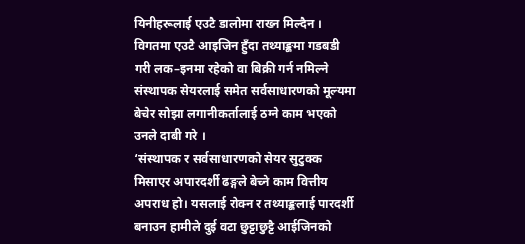यिनीहरूलाई एउटै डालोमा राख्न मिल्दैन ।
विगतमा एउटै आइजिन हुँदा तथ्याङ्कमा गडबडी गरी लक–इनमा रहेको वा बिक्री गर्न नमिल्ने संस्थापक सेयरलाई समेत सर्वसाधारणको मूल्यमा बेचेर सोझा लगानीकर्तालाई ठग्ने काम भएको उनले दाबी गरे ।
‘संस्थापक र सर्वसाधारणको सेयर सुटुक्क मिसाएर अपारदर्शी ढङ्गले बेच्ने काम वित्तीय अपराध हो। यसलाई रोक्न र तथ्याङ्कलाई पारदर्शी बनाउन हामीले दुई वटा छुट्टाछुट्टै आईजिनको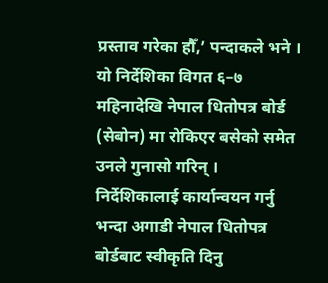प्रस्ताव गरेका हौँ,’ पन्दाकले भने । यो निर्देशिका विगत ६–७ महिनादेखि नेपाल धितोपत्र बोर्ड (सेबोन) मा रोकिएर बसेको समेत उनले गुनासो गरिन् ।
निर्देशिकालाई कार्यान्वयन गर्नु भन्दा अगाडी नेपाल धितोपत्र बोर्डबाट स्वीकृति दिनु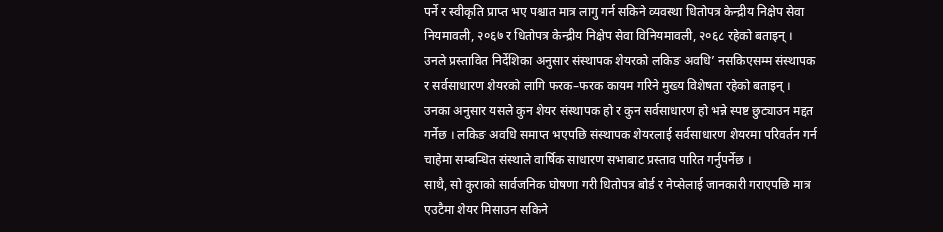पर्ने र स्वीकृति प्राप्त भए पश्चात मात्र लागु गर्न सकिने व्यवस्था धितोपत्र केन्द्रीय निक्षेप सेवा नियमावली, २०६७ र धितोपत्र केन्द्रीय निक्षेप सेवा विनियमावली, २०६८ रहेको बताइन् ।
उनले प्रस्तावित निर्देशिका अनुसार संस्थापक शेयरको लकिङ अवधि’ नसकिएसम्म संस्थापक र सर्वसाधारण शेयरको लागि फरक–फरक कायम गरिने मुख्य विशेषता रहेको बताइन् ।
उनका अनुसार यसले कुन शेयर संस्थापक हो र कुन सर्वसाधारण हो भन्ने स्पष्ट छुट्याउन मद्दत गर्नेछ । लकिङ अवधि समाप्त भएपछि संस्थापक शेयरलाई सर्वसाधारण शेयरमा परिवर्तन गर्न चाहेमा सम्बन्धित संस्थाले वार्षिक साधारण सभाबाट प्रस्ताव पारित गर्नुपर्नेछ ।
साथै, सो कुराको सार्वजनिक घोषणा गरी धितोपत्र बोर्ड र नेप्सेलाई जानकारी गराएपछि मात्र एउटैमा शेयर मिसाउन सकिने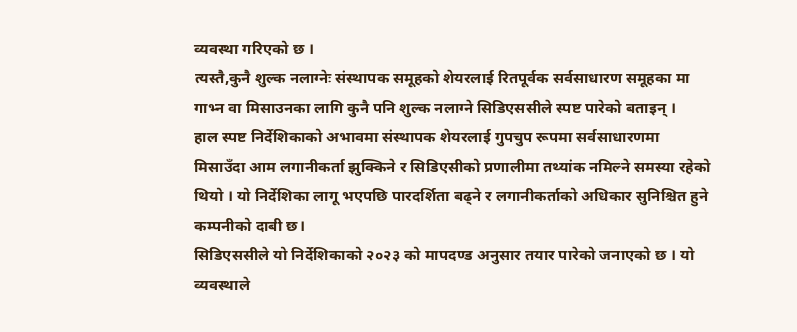व्यवस्था गरिएको छ ।
त्यस्तै,कुनै शुल्क नलाग्नेः संस्थापक समूहको शेयरलाई रितपूर्वक सर्वसाधारण समूहका मा गाभ्न वा मिसाउनका लागि कुनै पनि शुल्क नलाग्ने सिडिएससीले स्पष्ट पारेको बताइन् ।
हाल स्पष्ट निर्देशिकाको अभावमा संस्थापक शेयरलाई गुपचुप रूपमा सर्वसाधारणमा मिसाउँदा आम लगानीकर्ता झुक्किने र सिडिएसीको प्रणालीमा तथ्यांक नमिल्ने समस्या रहेको थियो । यो निर्देशिका लागू भएपछि पारदर्शिता बढ्ने र लगानीकर्ताको अधिकार सुनिश्चित हुने कम्पनीको दाबी छ।
सिडिएससीले यो निर्देशिकाको २०२३ को मापदण्ड अनुसार तयार पारेको जनाएको छ । यो व्यवस्थाले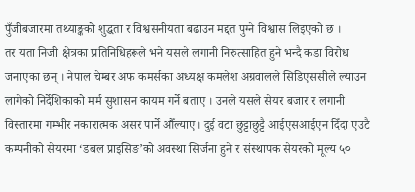पुँजीबजारमा तथ्याङ्कको शुद्धता र विश्वसनीयता बढाउन मद्दत पुग्ने विश्वास लिइएको छ ।
तर यता निजी क्षेत्रका प्रतिनिधिहरूले भने यसले लगानी निरुत्साहित हुने भन्दै कडा विरोध जनाएका छन् । नेपाल चेम्बर अफ कमर्सका अध्यक्ष कमलेश अग्रवालले सिडिएससीले ल्याउन लागेको निर्देशिकाको मर्म सुशासन कायम गर्ने बताए । उनले यसले सेयर बजार र लगानी विस्तारमा गम्भीर नकारात्मक असर पार्ने औँल्याए। दुई वटा छुट्टाछुट्टै आईएसआईएन दिँदा एउटै कम्पनीको सेयरमा ‘डबल प्राइसिङ’को अवस्था सिर्जना हुने र संस्थापक सेयरको मूल्य ५०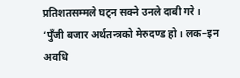प्रतिशतसम्मले घट्न सक्ने उनले दाबी गरे ।
‘पुँजी बजार अर्थतन्त्रको मेरुदण्ड हो। लक–इन अवधि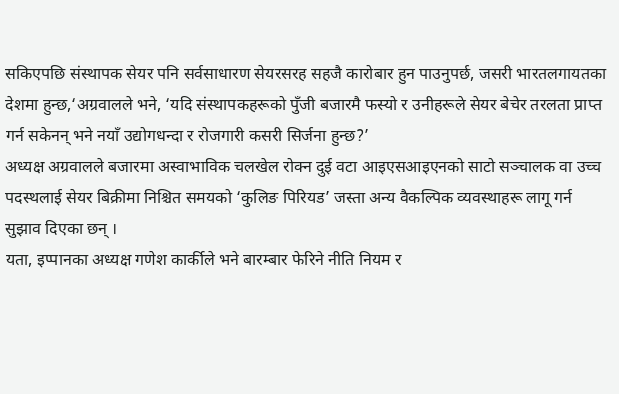सकिएपछि संस्थापक सेयर पनि सर्वसाधारण सेयरसरह सहजै कारोबार हुन पाउनुपर्छ, जसरी भारतलगायतका देशमा हुन्छ,‘अग्रवालले भने, ‘यदि संस्थापकहरूको पुँजी बजारमै फस्यो र उनीहरूले सेयर बेचेर तरलता प्राप्त गर्न सकेनन् भने नयाँ उद्योगधन्दा र रोजगारी कसरी सिर्जना हुन्छ?’
अध्यक्ष अग्रवालले बजारमा अस्वाभाविक चलखेल रोक्न दुई वटा आइएसआइएनको साटो सञ्चालक वा उच्च पदस्थलाई सेयर बिक्रीमा निश्चित समयको ‘कुलिङ पिरियड’ जस्ता अन्य वैकल्पिक व्यवस्थाहरू लागू गर्न सुझाव दिएका छन् ।
यता, इप्पानका अध्यक्ष गणेश कार्कीले भने बारम्बार फेरिने नीति नियम र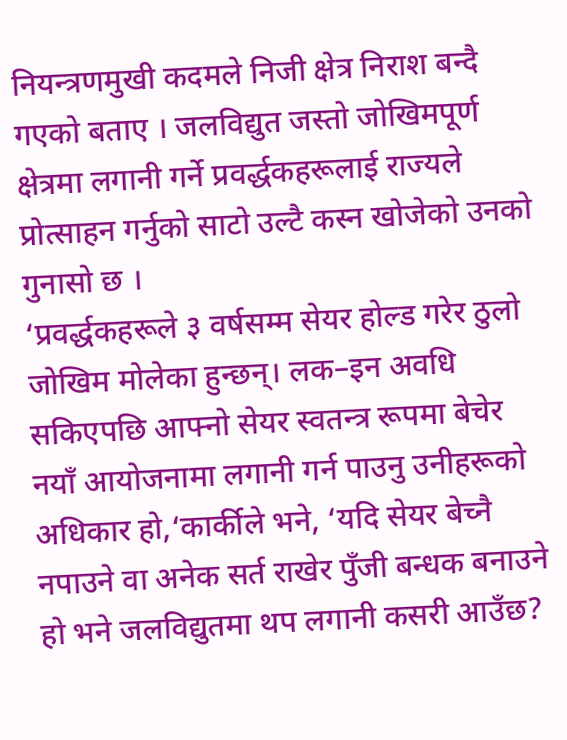नियन्त्रणमुखी कदमले निजी क्षेत्र निराश बन्दै गएको बताए । जलविद्युत जस्तो जोखिमपूर्ण क्षेत्रमा लगानी गर्ने प्रवर्द्धकहरूलाई राज्यले प्रोत्साहन गर्नुको साटो उल्टै कस्न खोजेको उनको गुनासो छ ।
‘प्रवर्द्धकहरूले ३ वर्षसम्म सेयर होल्ड गरेर ठुलो जोखिम मोलेका हुन्छन्। लक–इन अवधि सकिएपछि आफ्नो सेयर स्वतन्त्र रूपमा बेचेर नयाँ आयोजनामा लगानी गर्न पाउनु उनीहरूको अधिकार हो,‘कार्कीले भने, ‘यदि सेयर बेच्नै नपाउने वा अनेक सर्त राखेर पुँजी बन्धक बनाउने हो भने जलविद्युतमा थप लगानी कसरी आउँछ?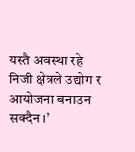यस्तै अवस्था रहे निजी क्षेत्रले उद्योग र आयोजना बनाउन सक्दैन।’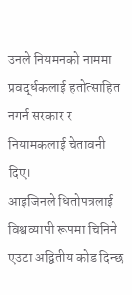उनले नियमनको नाममा प्रवर्द्धकलाई हतोत्साहित नगर्न सरकार र नियामकलाई चेतावनी दिए।
आइजिनले धितोपत्रलाई विश्वव्यापी रूपमा चिनिने एउटा अद्वितीय कोड दिन्छ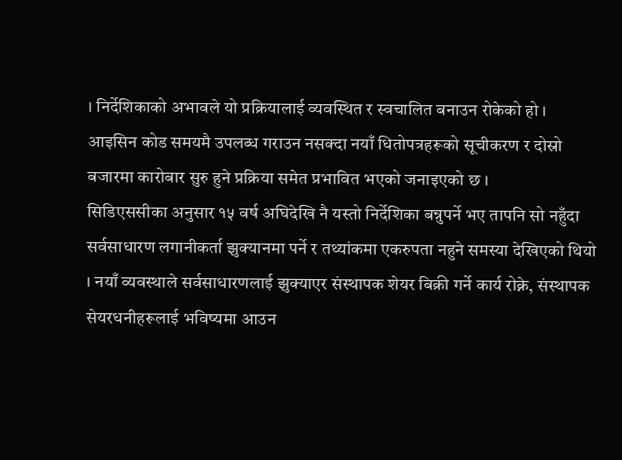। निर्देशिकाको अभावले यो प्रक्रियालाई व्यवस्थित र स्वचालित बनाउन रोकेको हो ।
आइसिन कोड समयमै उपलब्ध गराउन नसक्दा नयाँ धितोपत्रहरूको सूचीकरण र दोस्रो बजारमा कारोबार सुरु हुने प्रक्रिया समेत प्रभावित भएको जनाइएको छ ।
सिडिएससीका अनुसार १५ वर्ष अघिदेखि नै यस्तो निर्देशिका बन्नुपर्ने भए तापनि सो नहुँदा सर्वसाधारण लगानीकर्ता झुक्यानमा पर्ने र तथ्यांकमा एकरुपता नहुने समस्या देखिएको थियो । नयाँ व्यवस्थाले सर्वसाधारणलाई झुक्याएर संस्थापक शेयर बिक्री गर्ने कार्य रोक्ने, संस्थापक सेयरधनीहरूलाई भविष्यमा आउन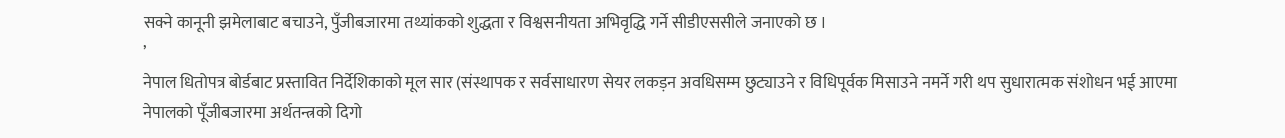सक्ने कानूनी झमेलाबाट बचाउने, पुँजीबजारमा तथ्यांकको शुद्धता र विश्वसनीयता अभिवृद्धि गर्ने सीडीएससीले जनाएको छ ।
’
नेपाल धितोपत्र बोर्डबाट प्रस्तावित निर्देशिकाको मूल सार (संस्थापक र सर्वसाधारण सेयर लकड़न अवधिसम्म छुट्याउने र विधिपूर्वक मिसाउने नमर्ने गरी थप सुधारात्मक संशोधन भई आएमा नेपालको पूँजीबजारमा अर्थतन्त्रको दिगो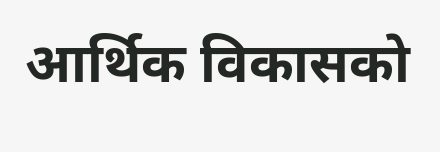आर्थिक विकासको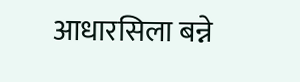आधारसिला बन्ने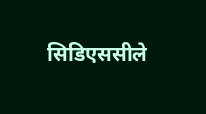सिडिएससीले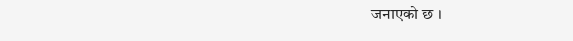जनाएको छ ।